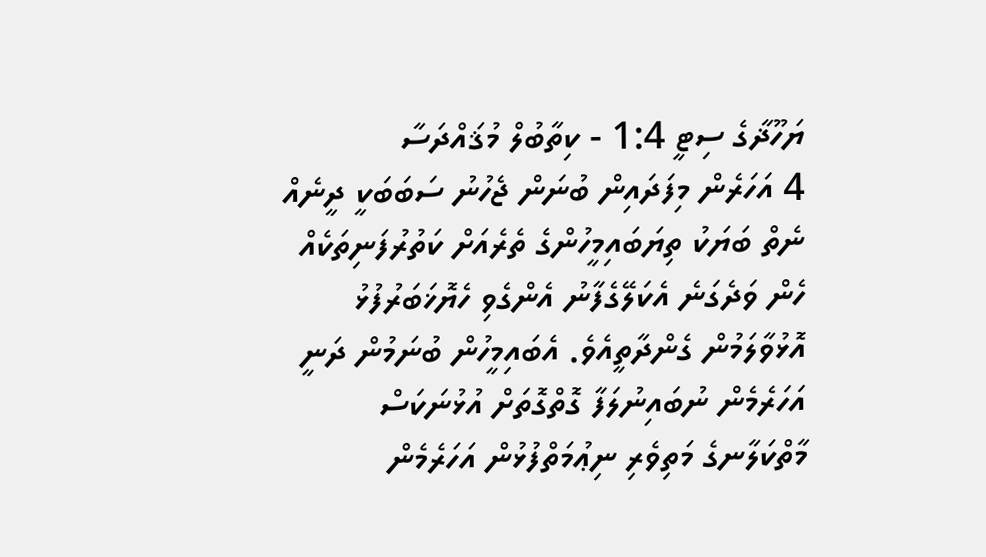ޔަހޫޛާގެ ސިޓީ 1:4 - ކިތާބުލް މުޤައްދަސާ
4 އަހަރެން މިފަދައިން ބުނަން ޖެހުނު ސަބަބަކީ ދީނެއް ނެތް ބަޔަކު ތިޔަބައިމީހުންގެ ތެރެއަށް ކަތުރުފަނިތަކެއް ހެން ވަދެގަނެ އެކަލޭގެފާނު އެންގެވި ހެޔޮޚަބަރުފުޅު އޮޅުވާލަމުން ގެންދާތީއެވެ. އެބައިމީހުން ބުނަމުން ދަނީ އަހަރެމެން ނުބައިނުލަފާ ގޮތްގޮތަށް އުޅުނަކަސް މާތްކަލާނގެ މަތިވެރި ނިޢުމަތްފުޅުން އަހަރެމެން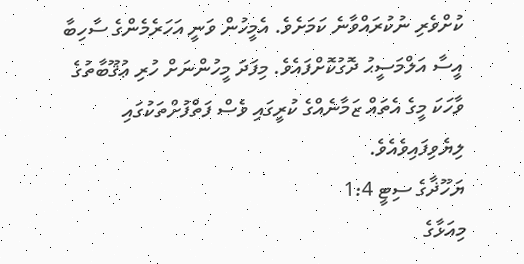ކުށްވެރި ނުކުރައްވާނެ ކަމަށެވެ. އެމީހުން ވަނީ އަހަރެމެންގެ ސާހިބާ އީސާ އަލްމަސީޙު ދޮގުކޮށްފައެވެ. މިފަދަ މީހުންނަށް ހުރި ޢުޤޫބާތުގެ ވާހަކަ މީގެ އެތައް ޒަމާނެއްގެ ކުރީގައި ވެސް ފަތްފުށްތަކުގައި ލިޔެވިފައިވެއެވެ.
ޔަހޫޛާގެ ސިޓީ 1:4
މިއަޅާގެ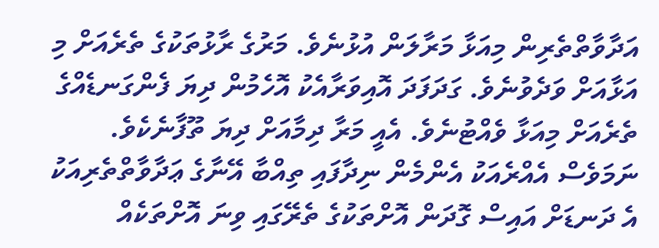އަދާވާތްތެރިން މިއަޅާ މަރާލަން އުޅުނެވެ. މަރުގެ ރާޅުތަކުގެ ތެރެއަށް މި އަޅާއަށް ވަދެވުނެވެ. ގަދަފަދަ އޮއިވަރާއެކު އޮހެމުން ދިޔަ ފެންގަނޑެއްގެ ތެރެއަށް މިއަޅާ ވެއްޓުނެވެ. އެއީ މަރާ ދިމާއަށް ދިޔަ ތޫފާނެކެވެ.
ނަމަވެސް އެއްރެއަކު އެންމެން ނިދާފައި ތިއްބާ އޭނާގެ ޢަދާވާތްތެރިއަކު އެ ދަނޑަށް އައިސް ގޮދަން އޮށްތަކުގެ ތެރޭގައި ވިނަ އޮށްތަކެއް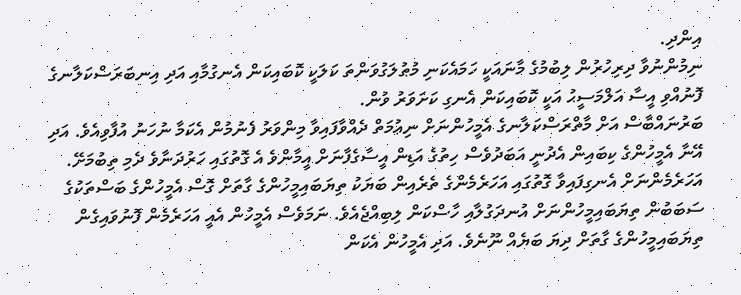އިންދި.
ނިމުންނުވާ ދިރިހުރުން ލިބުމުގެ މާނައަކީ ހަމައެކަނި މުޠުލަގުވަންތަ ކަލަކީ ކޮބައިކަން އެނގުމާއި އަދި އިނބަރަސްކަލާނގެ ފޮނުއްވި އީސާ އަލްމަސީޙު އަކީ ކޮބައިކަން އެނގި ކަށަވަރު ވުން.
ބަރުނައްބާސް އަށް މާތްރަސްކަލާނގެ އެމީހުންނަށް ނިޢުމަތް ދެއްވާފައިވާ މިންވަރު ފެނުމުން އެކަމާ ނުހަނު އުފާވިއެވެ. އަދި އޭނާ އެމީހުންގެ ކިބައިން އެދުނީ އަބަދުވެސް ހިތުގެ އަޑިން އީސާގެފާނަށް އީމާންވެ އެ ގޮތުގައި ހަރުދަނާވެ ދެމި ތިބުމަށޭ.
އަހަރެމެންނަށް އެނގިފައިވާ ގޮތުގައި އަހަރެމެންގެ ތެރެއިން ބަޔަކު ތިޔަބައިމީހުންގެ ގާތަށް ގޮސް އެމީހުންގެ ބަސްތަކުގެ ސަބަބުން ތިޔަބައިމީހުންނަށް އުނދަގުލާއި ހާސްކަން ލިބިއްޖެއެވެ. ނަމަވެސް އެމީހުން އެއީ އަހަރެމެން ފޮނުވައިގެން ތިޔަބައިމީހުންގެ ގާތަށް ދިޔަ ބަޔެއް ނޫނެވެ. އަދި އެމީހުން އެކަން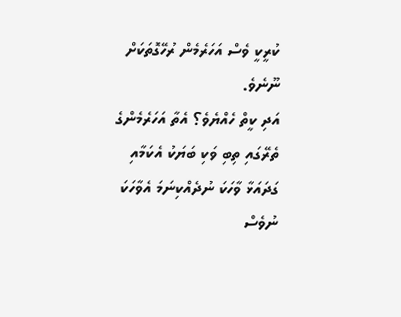ކުރީކީ ވެސް އަހަރެމެން ރުހޭގޮތަކަށް ނޫނެވެ.
އަދި ކީތް ހެއްޔެވެ؟ އެތާ އަހަރެމެންގެ ތެރޭގައި ތިބި ވަކި ބަޔަކު އެކަމާއި ގަދައަޅާ ވާހަކަ ނުދެއްކިނަމަ އެވާހަކަ ނުވެސް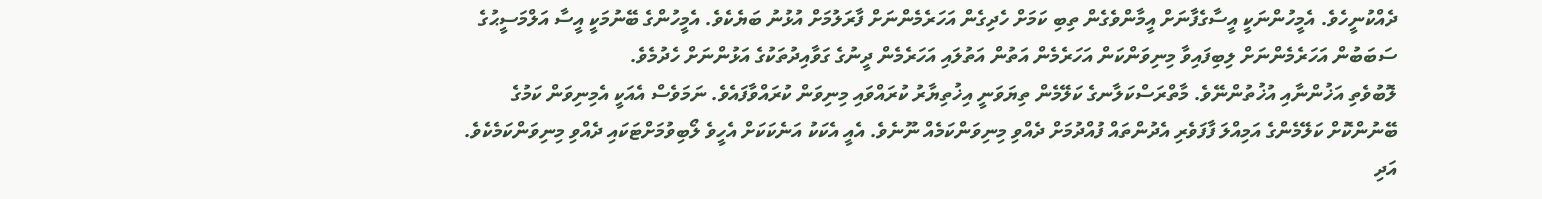ދެއްކުނީހެވެ. އެމީހުންނަކީ އީސާގެފާނަށް އީމާންވެގެން ތިބި ކަމަށް ހެދިގެން އަހަރެމެންނަށް ފާރަލުމަށް އުޅުނު ބަޔެކެވެ. އެމީހުންގެ ބޭނުމަކީ އީސާ އަލްމަސީޙުގެ ސަބަބުން އަހަރެމެންނަށް ލިބިފައިވާ މިނިވަންކަން އަހަރެމެން އަތުން އަތުލައި އަހަރެމެން ދީނުގެ ގަވާއިދުތަކުގެ އަޅުންނަށް ހެދުމެވެ.
ލޮބުވެތި އަޚުންނާއި އުޚުތުންނޭވެ. މާތްރަސްކަލާނގެ ކަލޭމެން ތިޔަވަނީ އިޚުތިޔާރު ކުރައްވައި މިނިވަން ކުރައްވާފައެވެ. ނަމަވެސް އެއަކީ އެމިނިވަން ކަމުގެ ބޭނުންކޮށް ކަލޭމެންގެ އަމިއްލަ ފާފަވެރި އެދުންތައް ފުއްދުމަށް ދެއްވި މިނިވަންކަމެއް ނޫނެވެ. އެއީ އެކަކު އަނެކަކަށް އެހީވެ ލޯބިވުމަށްޓަކައި ދެއްވި މިނިވަންކަމެކެވެ.
އަދި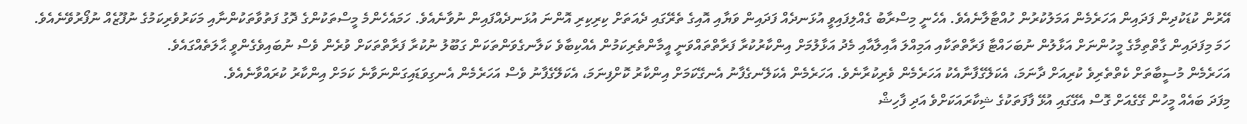އޭރުން ކުޑަކުދިން ފަދައިން އަހަރެމެން އަމަލުކުރުން ހުއްޓާލާނެއެވެ. އެހެނީ މިސްރާބު ގެއްލިފައިވީ އުޅަނދެއް ފަދައިން ވަޔާއި އޮއިގެ ތެރޭގައި ދެއަތަށް ކިރިކިރި އޮންނަ އުޅަނދެއްފައިން ނުވާނެއެވެ. ހަމައެހެންމެ މީސްތަކުންގެ ދޮގު ފަތުވާތަކުންނާއި މަކަރުވެރިކަމުގެ ނުފޫޒެއް ނުފޯރުވޭނެއެވެ.
ހަމަ މިފަދައިން ގާތްތިމާގެ މީހުންނަށް އަޅާލުން ނުބަހައްޓާ ފަރާތްތަކާއި އަމިއްލަ އާއިލާއާއި މެދު އަޅާލުމަށް އިންކާރުކުރާ ފަރާތްތައްވަނީ އީމާންތެރިކަމުން އެއްކިބާވެ ކަލާނގެވަންތަކަން ގަބޫލު ނުކުރާ ފަރާތްތަކަށް ވުރެން ވެސް ނުބައިވެގެންވީ ޙާލަތެއްގައެވެ.
އަހަރެމެން މުސީބާތަށް ކެތްތެރިވެ ކުރިއަށް ދާނަމަ، އެކަލޭގެފާނާއެކު އަހަރެމެން ވެރިކުރާނެވެ. އަހަރެމެން އެކަލޭނގެފާނު އެނގޭކަމަށް އިންކާރު ކޮށްފިނަމަ، އެކަލޭގެފާނު ވެސް އަހަރެމެން އެނގިވަޑައިގަންނަވާނެ ކަމަށް އިންކާރު ކުރައްވާނެއެވެ.
މިފަދަ ބައެއް މީހުން ގޭގެއަށް ގޮސް އެގޭގައި އުޅޭ ފާފަތަކުގެ ޝިކާރައަކަށްވެ އަދި ފާހިޝް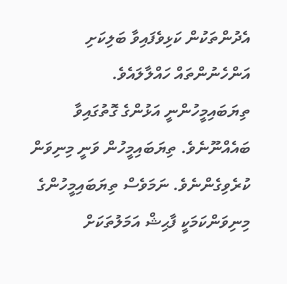އެދުންތަކުން ކަޅިވެފައިވާ ބަލިކަށި އަންހެނުންތައް ހައްލާލައެވެ.
ތިޔަބައިމީހުންނީ އަޅުންގެ ގޮތުގައިވާ ބައެއްނޫނެވެ. ތިޔަބައިމީހުން ވަނީ މިނިވަން ކުރެވިގެންނެވެ. ނަމަވެސް ތިޔަބައިމީހުންގެ މިނިވަންކަމަކީ ފާޙިޝް އަމަލުތަކަށް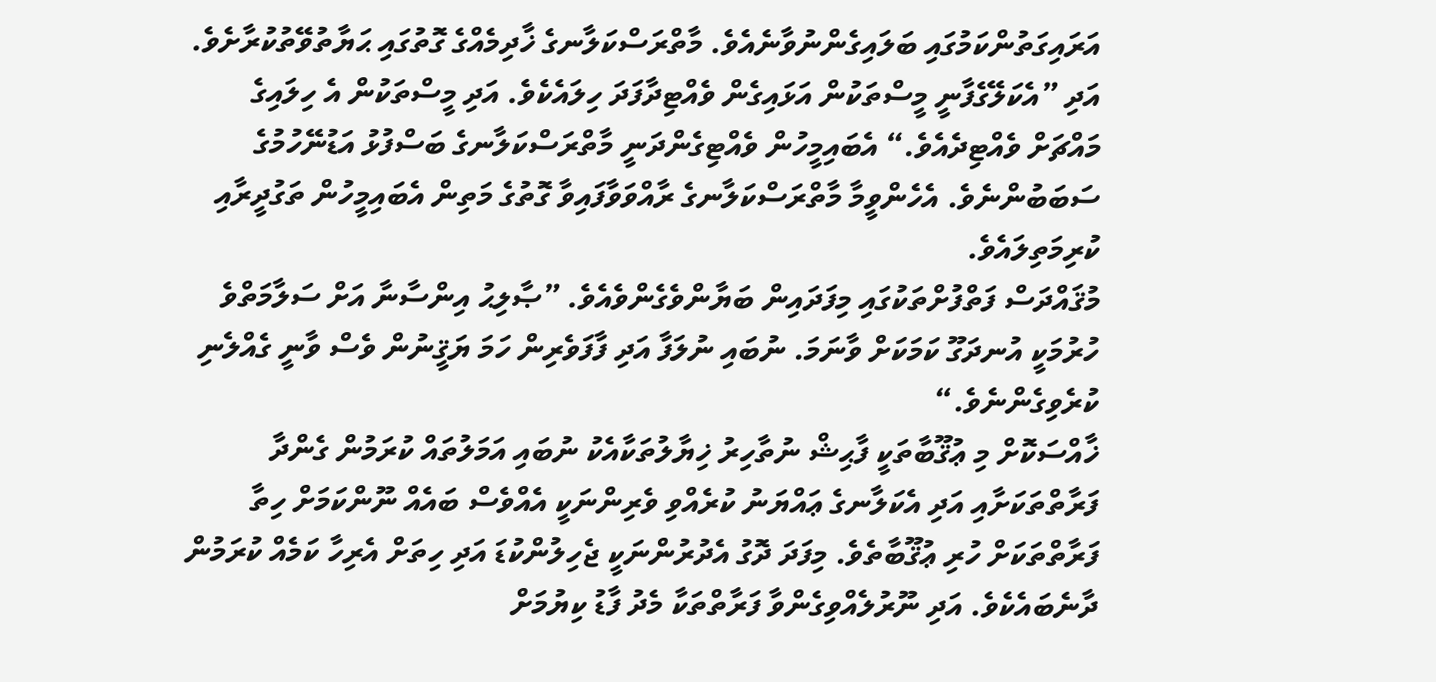އަރައިގަތުންކަމުގައި ބަލައިގެންނުވާނެއެވެ. މާތްރަސްކަލާނގެ ޚާދިމެއްގެ ގޮތުގައި ޙަޔާތުވޭތުކުރާށެވެ.
އަދި ”އެކަލޭގެފާނީ މީސްތަކުން އަޅައިގެން ވެއްޓިދާފަދަ ހިލައެކެވެ. އަދި މީސްތަކުން އެ ހިލައިގެ މައްޗަށް ވެއްޓިދެއެވެ.“ އެބައިމީހުން ވެއްޓިގެންދަނީ މާތްރަސްކަލާނގެ ބަސްފުޅު އަޑުނޭހުމުގެ ސަބަބުންނެވެ. އެހެންވީމާ މާތްރަސްކަލާނގެ ރާއްވަވާފައިވާ ގޮތުގެ މަތިން އެބައިމީހުން ތަގުދީރާއި ކުރިމަތިލައެވެ.
މުޤައްދަސް ފަތްފުށްތަކުގައި މިފަދައިން ބަޔާންވެގެންވެއެވެ. ”ޞާލިޙު އިންސާނާ އަށް ސަލާމަތްވެ ހުރުމަކީ އުނދަގޫ ކަމަކަށް ވާނަމަ. ނުބައި ނުލަފާ އަދި ފާފަވެރިން ހަމަ ޔަޤީނުން ވެސް ވާނީ ގެއްލެނި ކުރެވިގެންނެވެ.“
ޚާއްސަކޮށް މި ޢުޤޫބާތަކީ ފާޙިޝް ނުތާހިރު ޚިޔާލުތަކާއެކު ނުބައި އަމަލުތައް ކުރަމުން ގެންދާ ފަރާތްތަކަށާއި އަދި އެކަލާނގެ ޢައްޔަނު ކުރެއްވި ވެރިންނަކީ އެއްވެސް ބައެއް ނޫންކަމަށް ހިތާ ފަރާތްތަކަށް ހުރި ޢުޤޫބާތެވެ. މިފަދަ ދޮގު އެދުރުންނަކީ ޖެހިލުންކުޑަ އަދި ހިތަށް އެރިހާ ކަމެއް ކުރަމުން ދާނެބައެކެވެ. އަދި ނޫރުލެއްވިގެންވާ ފަރާތްތަކާ މެދު ފާޑު ކިޔުމަށް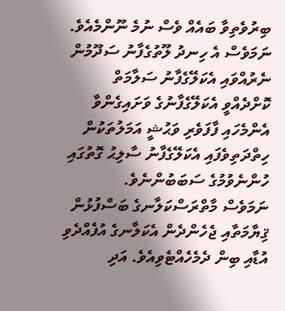ބިރުވެތިވާ ބައެއް ވެސް ނުމެ ނޫންމެއެވެ.
ނަމަވެސް އެ ހިނދު ލޫތުގެފާނު ސަދޫމުން ނެރުއްވައި އެކަލޭގެފާނު ސަލާމަތް ކޮށްދެއްވީ އެކަލޭގެފާނުގެ ވަށައިގެންވާ އެންމެހައި ފާފަވެރި ވަޙުޝީ އަމަލުތަކުން ހިތްދަތިވެފައި އެކަލޭގެފާނު ސާލިޙު ގޮތުގައި ހުންނެވުމުގެ ސަބަބުންނެވެ.
ނަމަވެސް މާތްރަސްކަލާނގެ ބަސްފުޅުން ޤިޔާމަތާއި ޖެހެންދެން އެކަލާނގެ އުފެއްދެވި އުޑާއި ބިން ދެމެހެއްޓެވިއެވެ. އަދި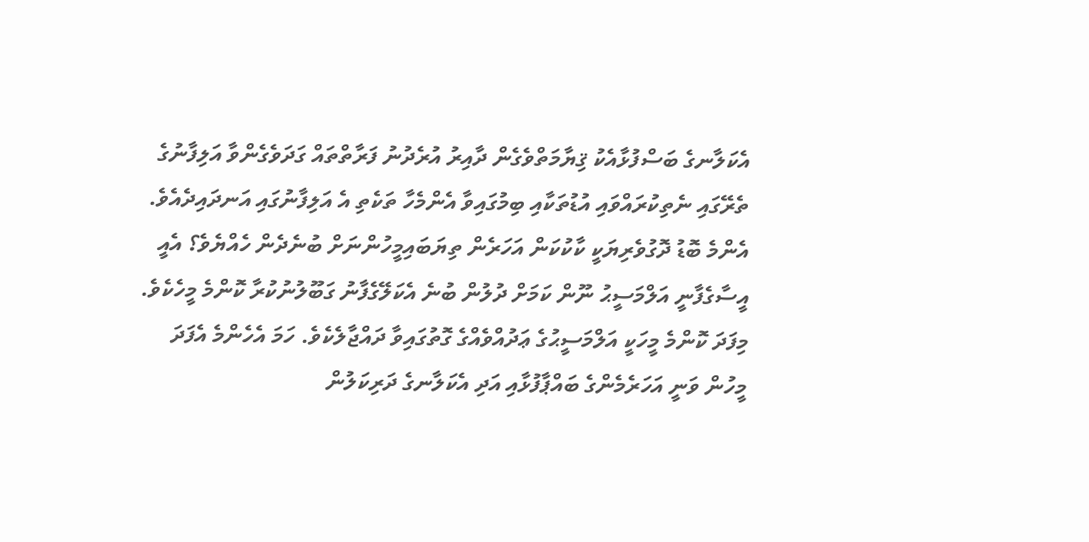އެކަލާނގެ ބަސްފުޅާއެކު ޤިޔާމަތްވެގެން ދާއިރު އުރެދުނު ފަރާތްތައް ގަދަވެގެންވާ އަލިފާނުގެ ތެރޭގައި ނެތިކުރައްވައި އުޑުތަކާއި ބިމުގައިވާ އެންމެހާ ތަކެތި އެ އަލިފާނުގައި އަނދައިދެއެވެ.
އެންމެ ބޮޑު ދޮގުވެރިޔަކީ ކާކުކަން އަހަރެން ތިޔަބައިމީހުންނަށް ބުނެދެން ހެއްޔެވެ؟ އެއީ އީސާގެފާނީ އަލްމަސީޙު ނޫން ކަމަށް ދުލުން ބުނެ އެކަލޭގެފާނު ގަބޫލުނުކުރާ ކޮންމެ މީހެކެވެ. މިފަދަ ކޮންމެ މީހަކީ އަލްމަސީޙުގެ ޢަދުއްވެއްގެ ގޮތުގައިވާ ދައްޖާލެކެވެ. ހަމަ އެހެންމެ އެފަދަ މީހުން ވަނީ އަހަރެމެންގެ ބައްޕާފުޅާއި އަދި އެކަލާނގެ ދަރިކަލުން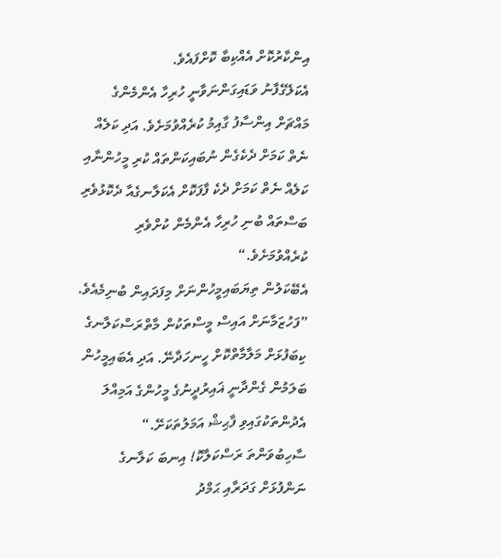އިންކާރުކޮށް އެއްކިބާ ކޮށްފައެވެ.
އެކަލޭގެފާނު ވަޑައިގަންނަވާނީ ހުރިހާ އެންމެންގެ މައްޗަށް އިންސާފު ގާއިމު ކުރެއްވުމަށެވެ. އަދި ކަލެއް ނެތް ކަމަށް ދެކެގެން ނުބައިކަންތައް ކުރި މީހުންނާއި ކަލެއް ނެތް ކަމަށް ދެކެ ފާފަކޮށް އެކަލާނގެއާ ދެކޮޅުވެރި ބަސްތައް ބުނި ހުރިހާ އެންމެން ކުށްވެރި ކުރެއްވުމަށެވެ.“
އެބޭކަލުން ތިޔަބައިމީހުންނަށް މިފަދައިން ބުނިމެއެވެ. ”ފަހުޒަމާނަށް އައިސް މީސްތަކުން މާތްރަސްކަލާނގެ ކިބަފުޅަށް މަލާމާތްކޮށް ހީނހަދާނޭ. އަދި އެބައިމީހުން ބަލަމުން ގެންދާނީ ޣައިރުދީނުގެ މީހުންގެ އަމިއްލަ އެދުންތަކުގައިވި ފާޙިޝް އަމަލުތަކަށޭ.“
ސާހިބުވަންތަ ރަސްކަލާކޮ! އިނބަ ކަލާނގެ ނަންފުޅަށް ގަދަރާއި ޙަމްދު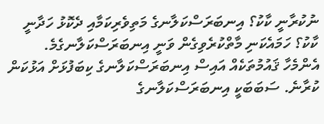ނުކުރާނީ ކާކު؟ އިނބަރަސްކަލާނގެ މަތިވެރިކަމާއި ދެކޮޅު ހަދާނީ ކާކު؟ ހަމައެކަނި މާތްކުރެވިގެން ވަނީ އިނބަރަސްކަލާނގެމެ. އެންމެހާ ޤައުމުތަކެއް އައިސް އިނބަރަސްކަލާނގެ ކިބަފުޅަށް އަޅުކަން ކުރާނެ. ސަބަބަކީ އިނބަރަސްކަލާނގެ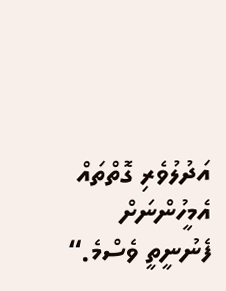އަދުލުވެރި ގޮތްތައް އެމީހުންނަށް ފެނުނީތީ ވެސްމެ.“